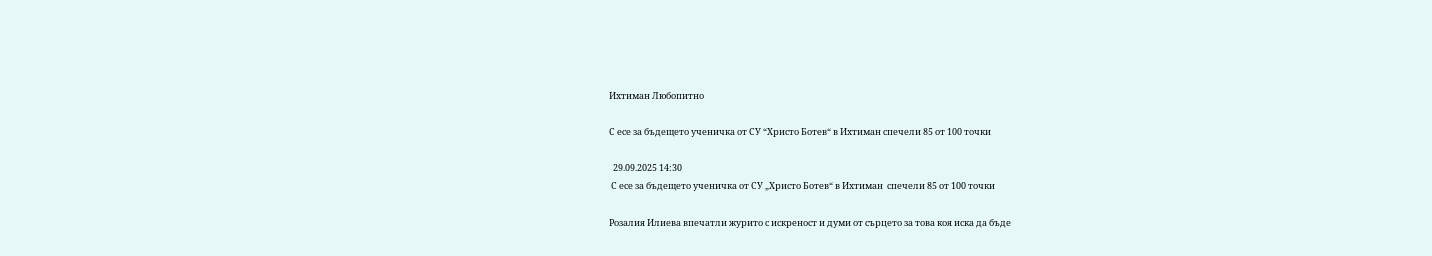Ихтиман Любопитно

С есе за бъдещето ученичка от СУ “Христо Ботев“ в Ихтиман спечели 85 от 100 точки

  29.09.2025 14:30
 С есе за бъдещето ученичка от СУ „Христо Ботев“ в Ихтиман  спечели 85 от 100 точки

Розалия Илиева впечатли журито с искреност и думи от сърцето за това коя иска да бъде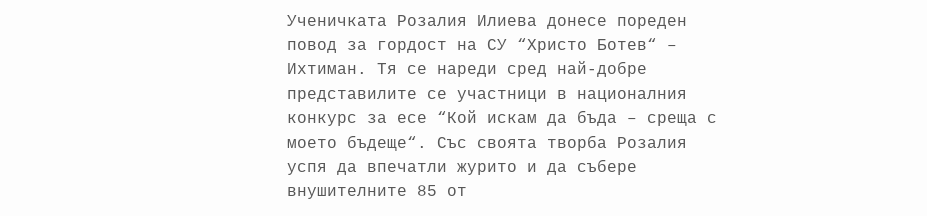Ученичката Розалия Илиева донесе пореден повод за гордост на СУ “Христо Ботев“ – Ихтиман. Тя се нареди сред най-добре представилите се участници в националния конкурс за есе “Кой искам да бъда – среща с моето бъдеще“. Със своята творба Розалия успя да впечатли журито и да събере внушителните 85 от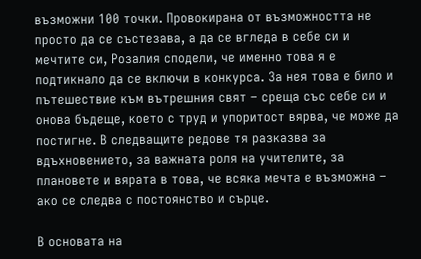възможни 100 точки. Провокирана от възможността не просто да се състезава, а да се вгледа в себе си и мечтите си, Розалия сподели, че именно това я е подтикнало да се включи в конкурса. За нея това е било и пътешествие към вътрешния свят – среща със себе си и онова бъдеще, което с труд и упоритост вярва, че може да постигне. В следващите редове тя разказва за вдъхновението, за важната роля на учителите, за плановете и вярата в това, че всяка мечта е възможна – ако се следва с постоянство и сърце.

В основата на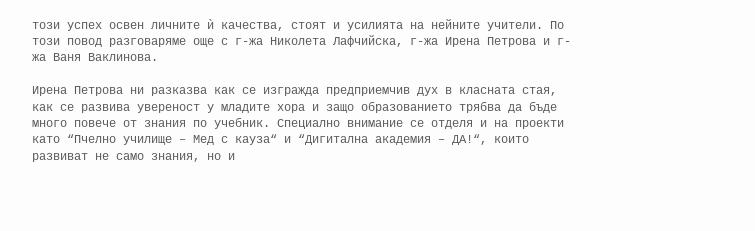този успех освен личните ѝ качества, стоят и усилията на нейните учители. По този повод разговаряме още с г-жа Николета Лафчийска, г-жа Ирена Петрова и г-жа Ваня Ваклинова.

Ирена Петрова ни разказва как се изгражда предприемчив дух в класната стая, как се развива увереност у младите хора и защо образованието трябва да бъде много повече от знания по учебник. Специално внимание се отделя и на проекти като “Пчелно училище – Мед с кауза“ и “Дигитална академия – ДА!“, които развиват не само знания, но и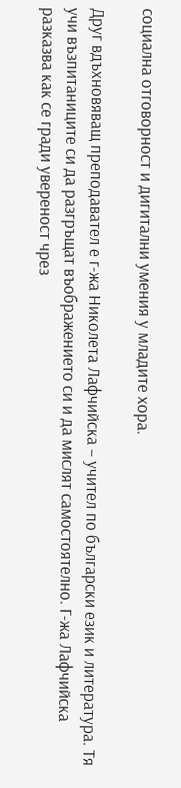социална отговорност и дигитални умения у младите хора.

Друг вдъхновяващ преподавател е г-жа Николета Лафчийска – учител по български език и литература. Тя учи възпитаниците си да разгръщат въображението си и да мислят самостоятелно. Г-жа Лафчийска разказва как се гради увереност чрез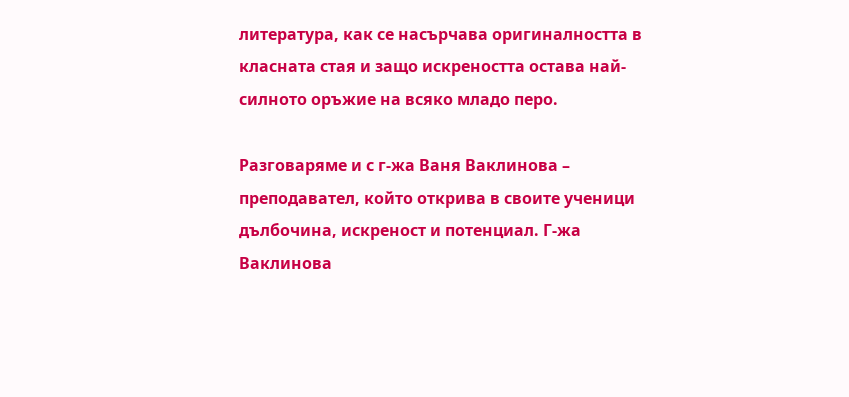литература, как се насърчава оригиналността в класната стая и защо искреността остава най-силното оръжие на всяко младо перо.

Разговаряме и с г-жа Ваня Ваклинова – преподавател, който открива в своите ученици дълбочина, искреност и потенциал. Г-жа Ваклинова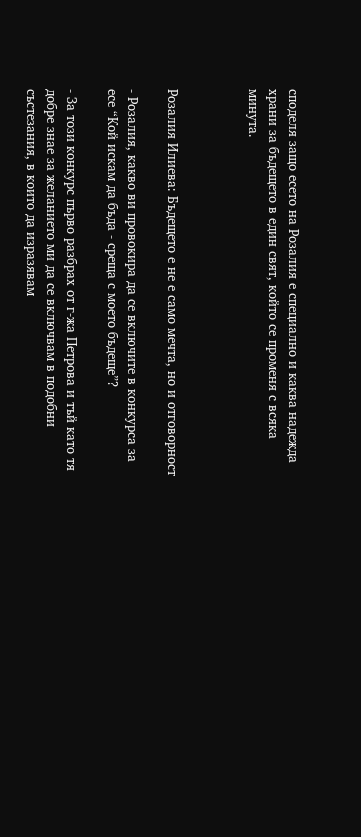споделя защо есето на Розалия е специално и каква надежда храни за бъдещето в един свят, който се променя с всяка минута.



Розалия Илиева: Бъдещето е не е само мечта, но и отговорност

- Розалия, какво ви провокира да се включите в конкурса за есе “Кой искам да бъда - среща с моето бъдеще”?

- За този конкурс първо разбрах от г-жа Петрова и тъй като тя добре знае за желанието ми да се включвам в подобни състезания, в които да изразявам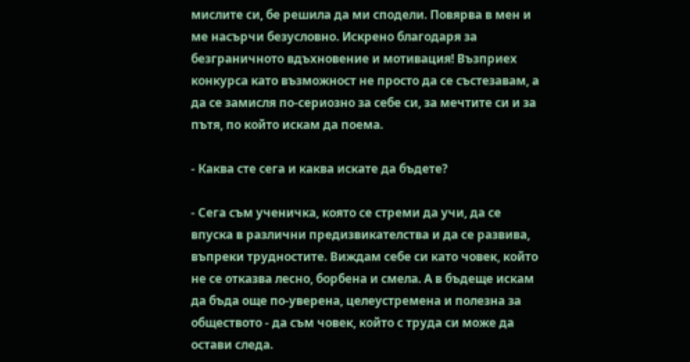мислите си, бе решила да ми сподели. Повярва в мен и ме насърчи безусловно. Искрено благодаря за безграничното вдъхновение и мотивация! Възприех конкурса като възможност не просто да се състезавам, а да се замисля по-сериозно за себе си, за мечтите си и за пътя, по който искам да поема.

- Каква сте сега и каква искате да бъдете?

- Сега съм ученичка, която се стреми да учи, да се впуска в различни предизвикателства и да се развива, въпреки трудностите. Виждам себе си като човек, който не се отказва лесно, борбена и смела. А в бъдеще искам да бъда още по-уверена, целеустремена и полезна за обществото - да съм човек, който с труда си може да остави следа.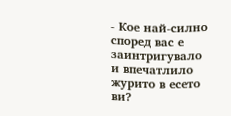- Кое най-силно според вас е заинтригувало и впечатлило журито в есето ви?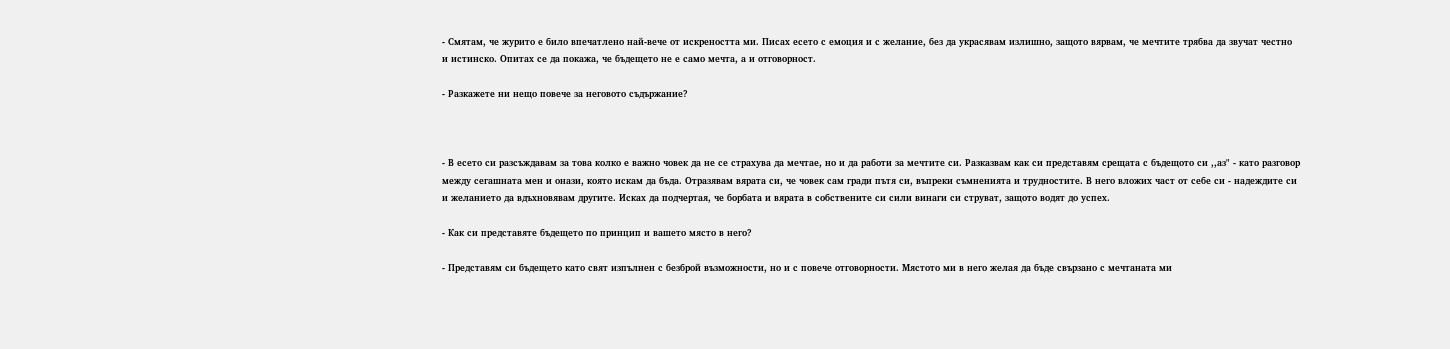- Смятам, че журито е било впечатлено най-вече от искреността ми. Писах есето с емоция и с желание, без да украсявам излишно, защото вярвам, че мечтите трябва да звучат честно и истинско. Опитах се да покажа, че бъдещето не е само мечта, а и отговорност.

- Разкажете ни нещо повече за неговото съдържание?



- В есето си разсъждавам за това колко е важно човек да не се страхува да мечтае, но и да работи за мечтите си. Разказвам как си представям срещата с бъдещото си ,,аз" - като разговор между сегашната мен и онази, която искам да бъда. Отразявам вярата си, че човек сам гради пътя си, въпреки съмненията и трудностите. В него вложих част от себе си - надеждите си и желанието да вдъхновявам другите. Исках да подчертая, че борбата и вярата в собствените си сили винаги си струват, защото водят до успех.

- Как си представяте бъдещето по принцип и вашето място в него?

- Представям си бъдещето като свят изпълнен с безброй възможности, но и с повече отговорности. Мястото ми в него желая да бъде свързано с мечтаната ми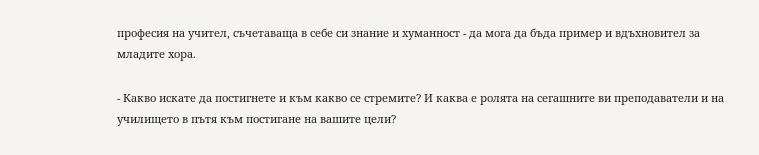професия на учител, съчетаваща в себе си знание и хуманност - да мога да бъда пример и вдъхновител за младите хора.

- Какво искате да постигнете и към какво се стремите? И каква е ролята на сегашните ви преподаватели и на училището в пътя към постигане на вашите цели?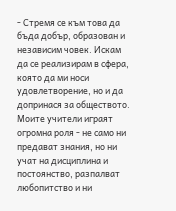- Стремя се към това да бъда добър, образован и независим човек. Искам да се реализирам в сфера, която да ми носи удовлетворение, но и да допринася за обществото. Моите учители играят огромна роля - не само ни предават знания, но ни учат на дисциплина и постоянство, разпалват любопитство и ни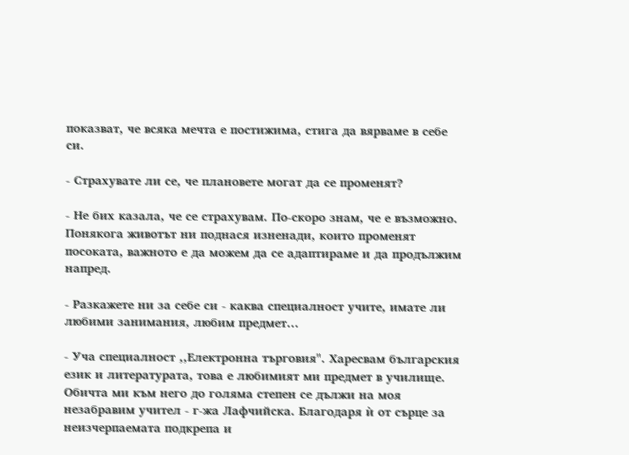показват, че всяка мечта е постижима, стига да вярваме в себе си.

- Страхувате ли се, че плановете могат да се променят?

- Не бих казала, че се страхувам. По-скоро знам, че е възможно. Понякога животът ни поднася изненади, които променят посоката, важното е да можем да се адаптираме и да продължим напред.

- Разкажете ни за себе си - каква специалност учите, имате ли любими занимания, любим предмет…

- Уча специалност ,,Електронна търговия". Харесвам българския език и литературата, това е любимият ми предмет в училище. Обичта ми към него до голяма степен се дължи на моя незабравим учител - г-жа Лафчийска. Благодаря ѝ от сърце за неизчерпаемата подкрепа и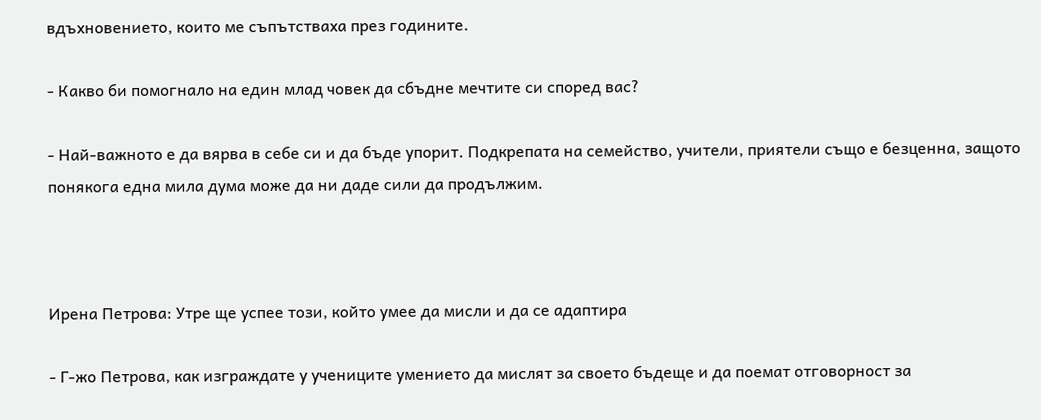вдъхновението, които ме съпътстваха през годините.

- Какво би помогнало на един млад човек да сбъдне мечтите си според вас?

- Най-важното е да вярва в себе си и да бъде упорит. Подкрепата на семейство, учители, приятели също е безценна, защото понякога една мила дума може да ни даде сили да продължим.



Ирена Петрова: Утре ще успее този, който умее да мисли и да се адаптира

- Г-жо Петрова, как изграждате у учениците умението да мислят за своето бъдеще и да поемат отговорност за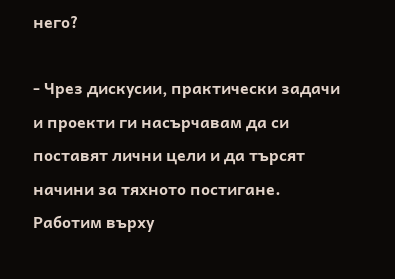него?

- Чрез дискусии, практически задачи и проекти ги насърчавам да си поставят лични цели и да търсят начини за тяхното постигане. Работим върху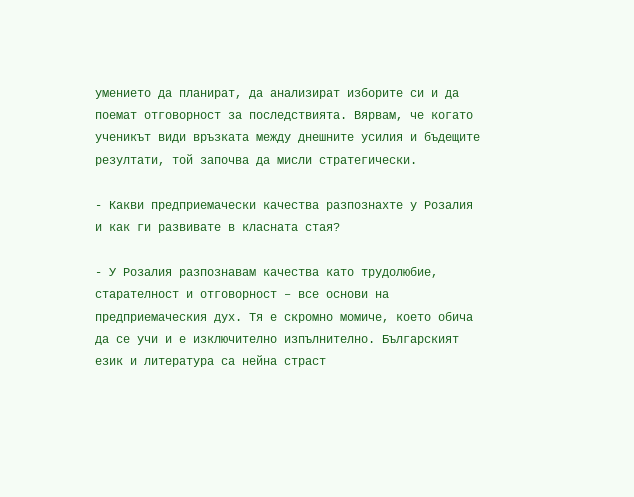умението да планират, да анализират изборите си и да поемат отговорност за последствията. Вярвам, че когато ученикът види връзката между днешните усилия и бъдещите резултати, той започва да мисли стратегически.

- Какви предприемачески качества разпознахте у Розалия и как ги развивате в класната стая?

- У Розалия разпознавам качества като трудолюбие, старателност и отговорност – все основи на предприемаческия дух. Тя е скромно момиче, което обича да се учи и е изключително изпълнително. Българският език и литература са нейна страст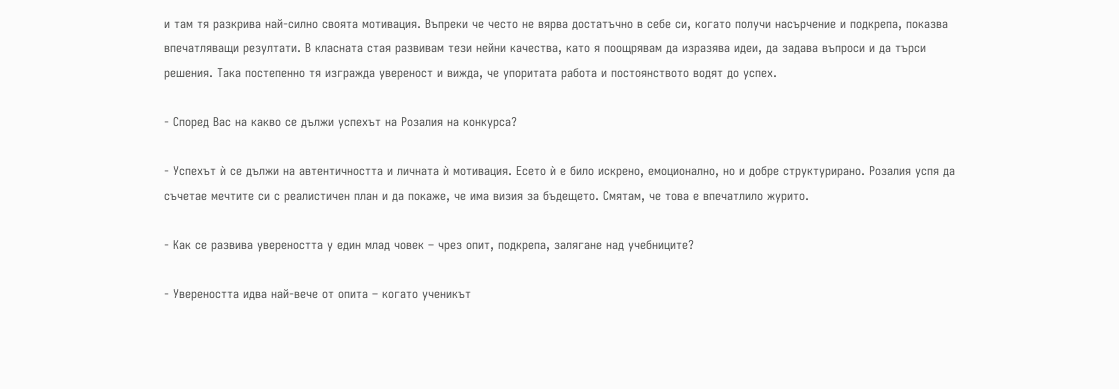и там тя разкрива най-силно своята мотивация. Въпреки че често не вярва достатъчно в себе си, когато получи насърчение и подкрепа, показва впечатляващи резултати. В класната стая развивам тези нейни качества, като я поощрявам да изразява идеи, да задава въпроси и да търси решения. Така постепенно тя изгражда увереност и вижда, че упоритата работа и постоянството водят до успех.

- Според Вас на какво се дължи успехът на Розалия на конкурса?

- Успехът ѝ се дължи на автентичността и личната ѝ мотивация. Есето ѝ е било искрено, емоционално, но и добре структурирано. Розалия успя да съчетае мечтите си с реалистичен план и да покаже, че има визия за бъдещето. Смятам, че това е впечатлило журито.

- Как се развива увереността у един млад човек – чрез опит, подкрепа, залягане над учебниците?

- Увереността идва най-вече от опита – когато ученикът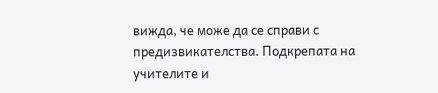вижда, че може да се справи с предизвикателства. Подкрепата на учителите и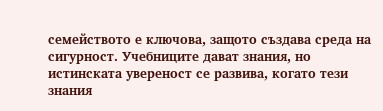семейството е ключова, защото създава среда на сигурност. Учебниците дават знания, но истинската увереност се развива, когато тези знания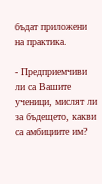бъдат приложени на практика.

- Предприемчиви ли са Вашите ученици, мислят ли за бъдещето, какви са амбициите им?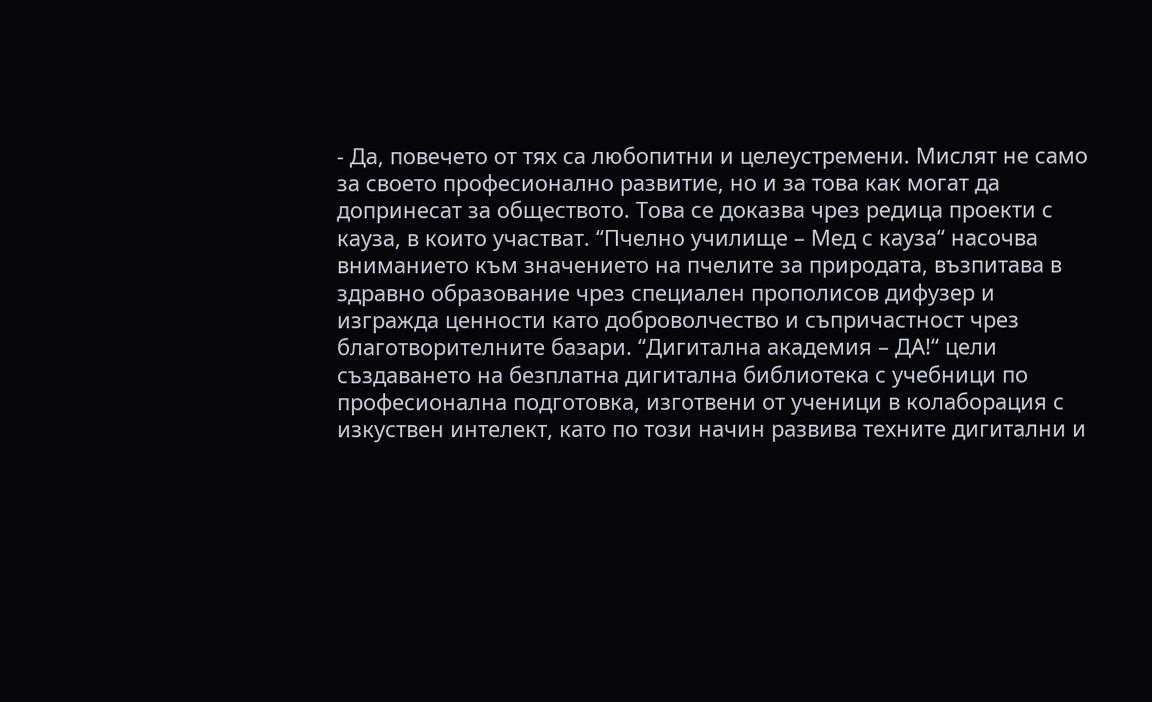- Да, повечето от тях са любопитни и целеустремени. Мислят не само за своето професионално развитие, но и за това как могат да допринесат за обществото. Това се доказва чрез редица проекти с кауза, в които участват. “Пчелно училище – Мед с кауза“ насочва вниманието към значението на пчелите за природата, възпитава в здравно образование чрез специален прополисов дифузер и изгражда ценности като доброволчество и съпричастност чрез благотворителните базари. “Дигитална академия – ДА!“ цели създаването на безплатна дигитална библиотека с учебници по професионална подготовка, изготвени от ученици в колаборация с изкуствен интелект, като по този начин развива техните дигитални и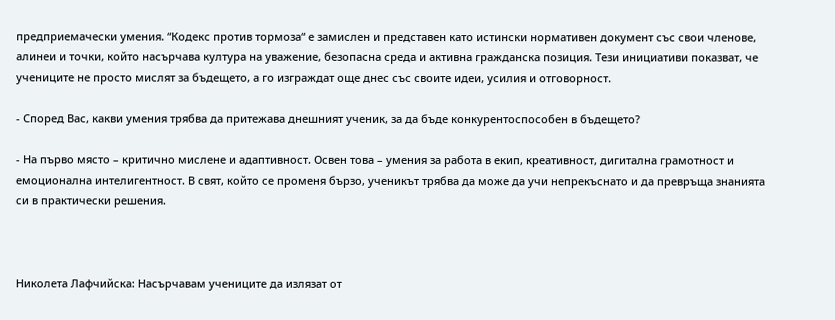предприемачески умения. “Кодекс против тормоза“ е замислен и представен като истински нормативен документ със свои членове, алинеи и точки, който насърчава култура на уважение, безопасна среда и активна гражданска позиция. Тези инициативи показват, че учениците не просто мислят за бъдещето, а го изграждат още днес със своите идеи, усилия и отговорност.

- Според Вас, какви умения трябва да притежава днешният ученик, за да бъде конкурентоспособен в бъдещето?

- На първо място – критично мислене и адаптивност. Освен това – умения за работа в екип, креативност, дигитална грамотност и емоционална интелигентност. В свят, който се променя бързо, ученикът трябва да може да учи непрекъснато и да превръща знанията си в практически решения.



Николета Лафчийска: Насърчавам учениците да излязат от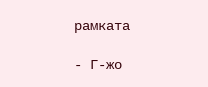рамката

- Г-жо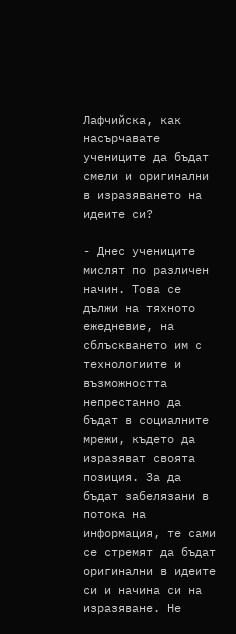Лафчийска, как насърчавате учениците да бъдат смели и оригинални в изразяването на идеите си?

- Днес учениците мислят по различен начин. Това се дължи на тяхното ежедневие, на сблъскването им с технологиите и възможността непрестанно да бъдат в социалните мрежи, където да изразяват своята позиция. За да бъдат забелязани в потока на информация, те сами се стремят да бъдат оригинални в идеите си и начина си на изразяване. Не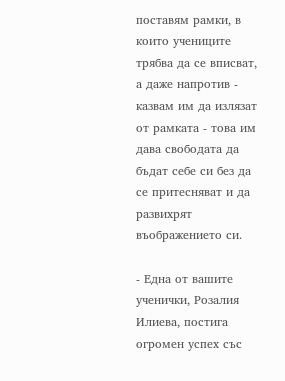поставям рамки, в които учениците трябва да се вписват, а даже напротив - казвам им да излязат от рамката - това им дава свободата да бъдат себе си без да се притесняват и да развихрят въображението си.

- Една от вашите ученички, Розалия Илиева, постига огромен успех със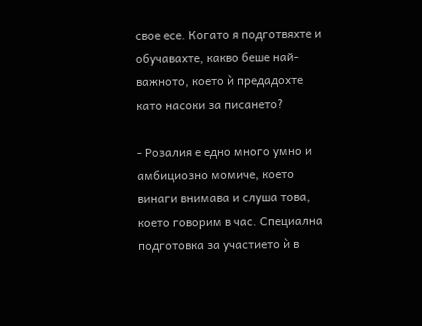свое есе. Когато я подготвяхте и обучавахте, какво беше най-важното, което ѝ предадохте като насоки за писането?

- Розалия е едно много умно и амбициозно момиче, което винаги внимава и слуша това, което говорим в час. Специална подготовка за участието ѝ в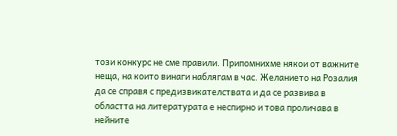този конкурс не сме правили. Припомнихме някои от важните неща, на които винаги наблягам в час. Желанието на Розалия да се справя с предизвикателствата и да се развива в областта на литературата е неспирно и това проличава в нейните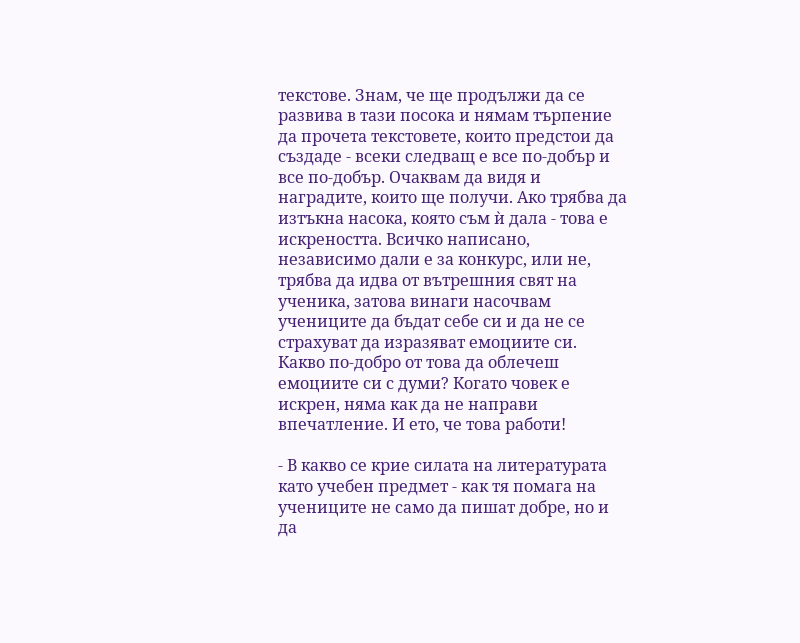текстове. Знам, че ще продължи да се развива в тази посока и нямам търпение да прочета текстовете, които предстои да създаде - всеки следващ е все по-добър и все по-добър. Очаквам да видя и наградите, които ще получи. Ако трябва да изтъкна насока, която съм ѝ дала - това е искреността. Всичко написано, независимо дали е за конкурс, или не, трябва да идва от вътрешния свят на ученика, затова винаги насочвам учениците да бъдат себе си и да не се страхуват да изразяват емоциите си. Какво по-добро от това да облечеш емоциите си с думи? Когато човек е искрен, няма как да не направи впечатление. И ето, че това работи!

- В какво се крие силата на литературата като учебен предмет - как тя помага на учениците не само да пишат добре, но и да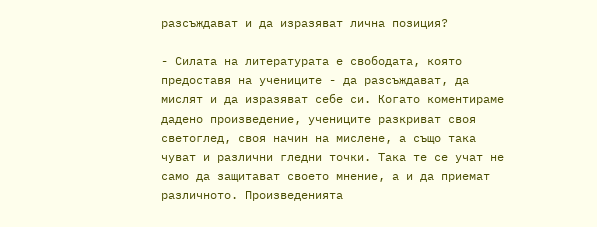разсъждават и да изразяват лична позиция?

- Силата на литературата е свободата, която предоставя на учениците - да разсъждават, да мислят и да изразяват себе си. Когато коментираме дадено произведение, учениците разкриват своя светоглед, своя начин на мислене, а също така чуват и различни гледни точки. Така те се учат не само да защитават своето мнение, а и да приемат различното. Произведенията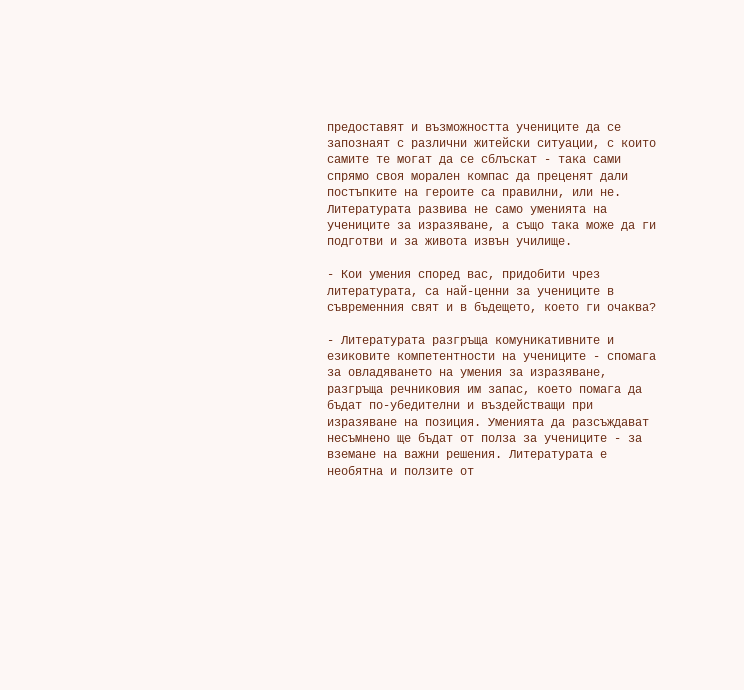предоставят и възможността учениците да се запознаят с различни житейски ситуации, с които самите те могат да се сблъскат - така сами спрямо своя морален компас да преценят дали постъпките на героите са правилни, или не. Литературата развива не само уменията на учениците за изразяване, а също така може да ги подготви и за живота извън училище.

- Кои умения според вас, придобити чрез литературата, са най-ценни за учениците в съвременния свят и в бъдещето, което ги очаква?

- Литературата разгръща комуникативните и езиковите компетентности на учениците - спомага за овладяването на умения за изразяване, разгръща речниковия им запас, което помага да бъдат по-убедителни и въздействащи при изразяване на позиция. Уменията да разсъждават несъмнено ще бъдат от полза за учениците - за вземане на важни решения. Литературата е необятна и ползите от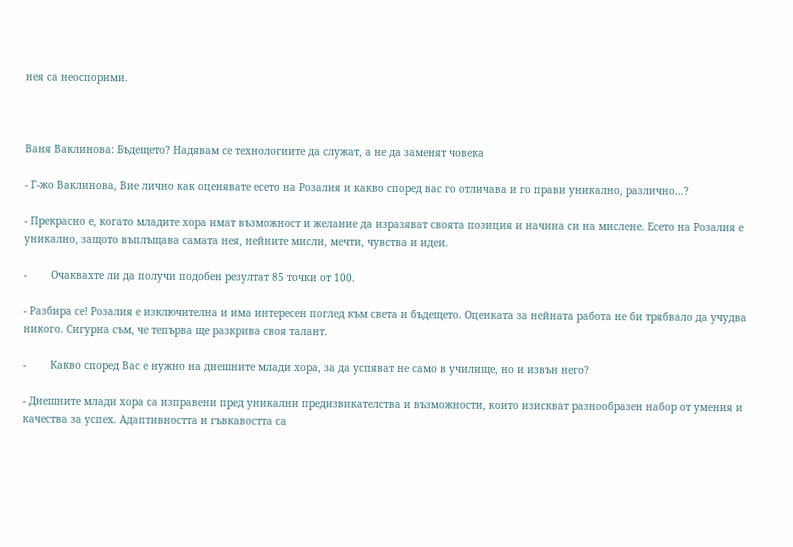нея са неоспорими.



Ваня Ваклинова: Бъдещето? Надявам се технологиите да служат, а не да заменят човека

- Г-жо Ваклинова, Вие лично как оценявате есето на Розалия и какво според вас го отличава и го прави уникално, различно…?

- Прекрасно е, когато младите хора имат възможност и желание да изразяват своята позиция и начина си на мислене. Есето на Розалия е уникално, защото въплъщава самата нея, нейните мисли, мечти, чувства и идеи.

-        Очаквахте ли да получи подобен резултат 85 точки от 100.

- Разбира се! Розалия е изключителна и има интересен поглед към света и бъдещето. Оценката за нейната работа не би трябвало да учудва никого. Сигурна съм, че тепърва ще разкрива своя талант.

-        Какво според Вас е нужно на днешните млади хора, за да успяват не само в училище, но и извън него?

- Днешните млади хора са изправени пред уникални предизвикателства и възможности, които изискват разнообразен набор от умения и качества за успех. Адаптивността и гъвкавостта са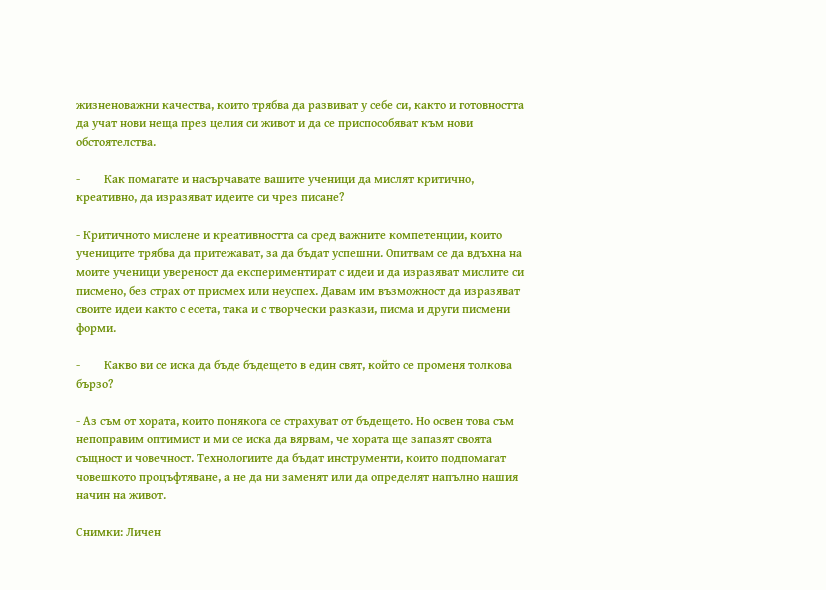жизненоважни качества, които трябва да развиват у себе си, както и готовността да учат нови неща през целия си живот и да се приспособяват към нови обстоятелства.

-        Как помагате и насърчавате вашите ученици да мислят критично, креативно, да изразяват идеите си чрез писане?

- Критичното мислене и креативността са сред важните компетенции, които учениците трябва да притежават, за да бъдат успешни. Опитвам се да вдъхна на моите ученици увереност да експериментират с идеи и да изразяват мислите си писмено, без страх от присмех или неуспех. Давам им възможност да изразяват своите идеи както с есета, така и с творчески разкази, писма и други писмени форми.

-        Какво ви се иска да бъде бъдещето в един свят, който се променя толкова бързо?

- Аз съм от хората, които понякога се страхуват от бъдещето. Но освен това съм непоправим оптимист и ми се иска да вярвам, че хората ще запазят своята същност и човечност. Технологиите да бъдат инструменти, които подпомагат човешкото процъфтяване, а не да ни заменят или да определят напълно нашия начин на живот.

Снимки: Личен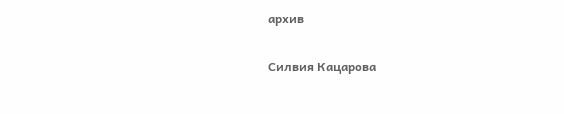архив

Силвия Кацарова